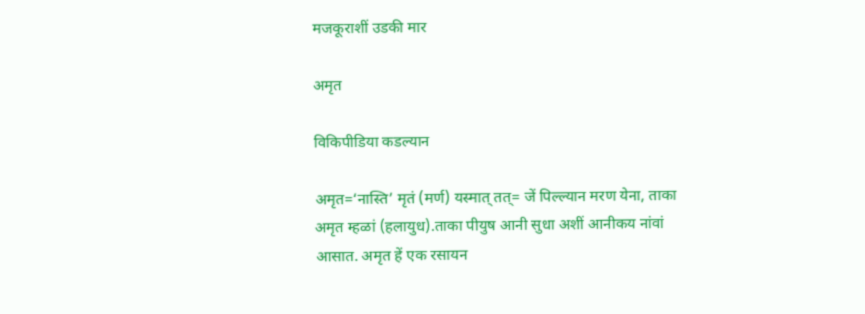मजकूराशीं उडकी मार

अमृत

विकिपीडिया कडल्यान

अमृत=‘नास्ति’ मृतं (मर्ण) यस्मात् तत्= जें पिल्ल्यान मरण येना, ताका अमृत म्हळां (हलायुध).ताका पीयुष आनी सुधा अशीं आनीकय नांवां आसात. अमृत हें एक रसायन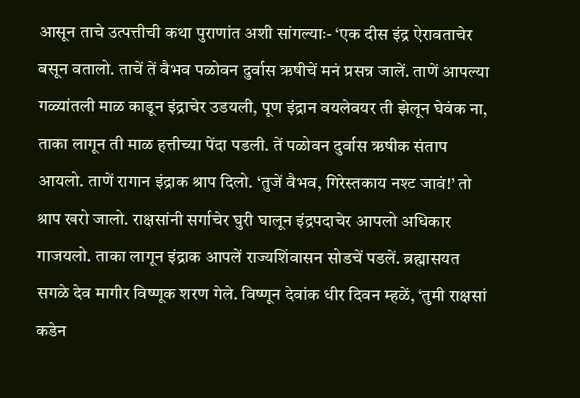आसून ताचे उत्पत्तीची कथा पुराणांत अशी सांगल्याः- ‘एक दीस इंद्र ऐरावताचेर बसून वतालो. ताचें तें वैभव पळोवन दुर्वास ऋषीचें मनं प्रसन्न जालें. ताणें आपल्या गळ्यांतली माळ काडून इंद्राचेर उडयली, पूण इंद्रान वयलेवयर ती झेलून घेवंक ना, ताका लागून ती माळ हत्तीच्या पेंदा पडली. तें पळोवन दुर्वास ऋषीक संताप आयलो. ताणें रागान इंद्राक श्राप दिलो. ‘तुजें वैभव, गिरेस्तकाय नश्ट जावं!’ तो श्राप खरो जालो. राक्षसांनी सर्गाचेर घुरी घालून इंद्रपदाचेर आपलो अधिकार गाजयलो. ताका लागून इंद्राक आपलें राज्यशिंवासन सोडचें पडलें. ब्रह्मासयत सगळे देव मागीर विष्णूक शरण गेले. विष्णून देवांक धीर दिवन म्हळें, ‘तुमी राक्षसां कडेन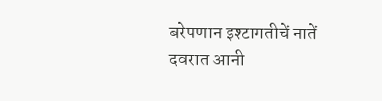बरेपणान इश्टागतीचें नातें दवरात आनी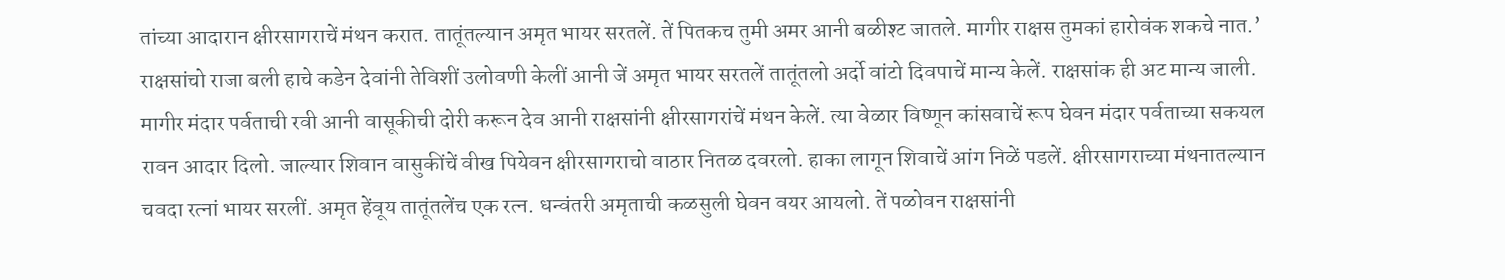तांच्या आदारान क्षीरसागराचें मंथन करात. तातूंतल्यान अमृत भायर सरतलें. तें पितकच तुमी अमर आनी बळीश्ट जातले. मागीर राक्षस तुमकां हारोवंक शकचे नात.’ राक्षसांचो राजा बली हाचे कडेन देवांनी तेविशीं उलोवणी केलीं आनी जें अमृत भायर सरतलें तातूंतलो अर्दो वांटो दिवपाचें मान्य केलें. राक्षसांक ही अट मान्य जाली. मागीर मंदार पर्वताची रवी आनी वासूकीची दोरी करून देव आनी राक्षसांनी क्षीरसागरांचें मंथन केलें. त्या वेळार विष्णून कांसवाचें रूप घेवन मंदार पर्वताच्या सकयल रावन आदार दिलो. जाल्यार शिवान वासुकींचें वीख पियेवन क्षीरसागराचो वाठार नितळ दवरलो. हाका लागून शिवाचें आंग निळें पडलें. क्षीरसागराच्या मंथनातल्यान चवदा रत्नां भायर सरलीं. अमृत हेंवूय तातूंतलेंच एक रत्न. धन्वंतरी अमृताची कळसुली घेवन वयर आयलो. तें पळोवन राक्षसांनी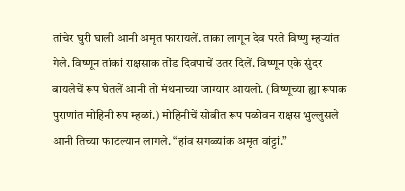तांचेर घुरी घाली आनी अमृत फारायलें. ताका लागून देव परते विष्णु म्हऱ्यांत गेले. विष्णून तांकां राक्षसाक तोंड दिवपाचें उतर दिलें. विष्णून एके सुंदर बायलेचें रूप घेतलें आनी तो मंथनाच्या जाग्यार आयलो. (विष्णूच्या ह्या रूपाक पुराणांत मोहिनी रुप म्हळां.) मोहिनीचें सोबीत रूप पळोवन राक्षस भुल्लुसले आनी तिच्या फाटल्यान लागले. “हांव सगळ्यांक अमृत वांट्टां.”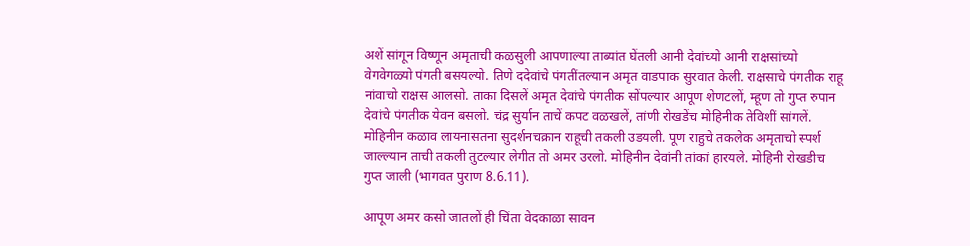अशें सांगून विष्णून अमृताची कळसुली आपणाल्या ताब्यांत घेंतली आनी देवांच्यो आनी राक्षसांच्यो वेगवेगळ्यो पंगती बसयल्यो. तिणे ददेवांचे पंगतींतल्यान अमृत वाडपाक सुरवात केली. राक्षसाचे पंगतीक राहू नांवाचो राक्षस आलसो. ताका दिसलें अमृत देवांचे पंगतीक सोंपल्यार आपूण शेणटलों, म्हूण तो गुप्त रुपान देवांचे पंगतीक येवन बसलो. चंद्र सुर्यान ताचें कपट वळखलें, तांणी रोखडेंच मोहिनीक तेविशीं सांगलें. मोहिनीन कळाव लायनासतना सुदर्शनचक्रान राहूची तकली उडयली. पूण राहुचे तकलेक अमृताचो स्पर्श जाल्ल्यान ताची तकली तुटल्यार लेगीत तो अमर उरलो. मोहिनीन देवांनी तांकां हारयले. मोहिनी रोखडीच गुप्त जाली (भागवत पुराण 8.6.11).

आपूण अमर कसो जातलों ही चिंता वेदकाळा सावन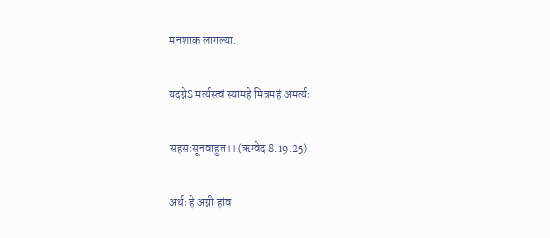मनशाक लागल्या.

यदग्नेS मर्त्यस्त्वं स्यामहे मित्रमहं अमर्त्यः

सहसःसूनवाहुत।। (ऋग्वेद 8.19.25)

अर्थः हे अग्नी हांव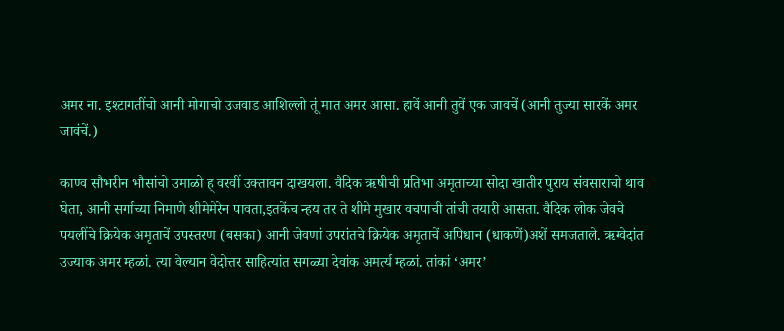अमर ना. इश्टागतींचो आनी मोगाचो उजवाड आशिल्लो तूं मात अमर आसा. हावें आनी तुवें एक जावचें (आनी तुज्या सारकें अमर जावंचें.)

काण्व सौभरीन भौसांचो उमाळो ह् वरवीं उक्तावन दाखयला. वैदिक ऋषीची प्रतिभा अमृताच्या सोदा खातीर पुराय संवसाराचो थाव घेता, आनी सर्गाच्या निमाणे शीमेमेरेन पावता,इतकेंच न्हय तर ते शीमे मुखार वचपाची तांची तयारी आसता. वैदिक लोक जेवचे पयलींचे क्रियेक अमृताचें उपस्तरण (बसका) आनी जेवणां उपरांतचे क्रियेक अमृताचें अपिधान (धाकणें)अशें समजताले. ऋग्वेदांत उज्याक अमर म्हळां. त्या वेल्यान वेदोत्तर साहित्यांत सगळ्या देवांक अमर्त्य म्हळां. तांकां ‘अमर’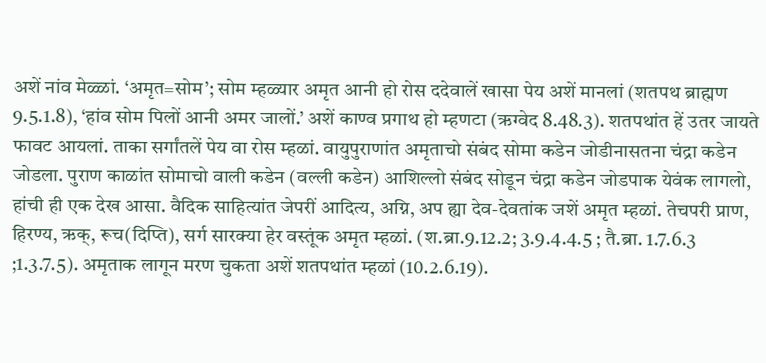अशें नांव मेळ्ळां. ‘अमृत=सोम’; सोम म्हळ्यार अमृत आनी हो रोस ददेवालें खासा पेय अशें मानलां (शतपथ ब्राह्मण 9.5.1.8), ‘हांव सोम पिलों आनी अमर जालों.’ अशें काण्व प्रगाथ हो म्हणटा (ऋग्वेद 8.48.3). शतपथांत हें उतर जायते फावट आयलां. ताका सर्गांतलें पेय वा रोस म्हळां. वायुपुराणांत अमृताचो संबंद सोमा कडेन जोडीनासतना चंद्रा कडेन जोडला. पुराण काळांत सोमाचो वाली कडेन (वल्ली कडेन) आशिल्लो संबंद सोडून चंद्रा कडेन जोडपाक येवंक लागलो, हांची ही एक देख आसा. वैदिक साहित्यांत जेपरीं आदित्य, अग्नि, अप ह्या देव-देवतांक जशें अमृत म्हळां. तेचपरी प्राण, हिरण्य, ऋक्, रूच(दिप्ति), सर्ग सारक्या हेर वस्तूंक अमृत म्हळां. (श.ब्रा.9.12.2; 3.9.4.4.5 ; तै.ब्रा. 1.7.6.3 ;1.3.7.5). अमृताक लागून मरण चुकता अशें शतपथांत म्हळां (10.2.6.19).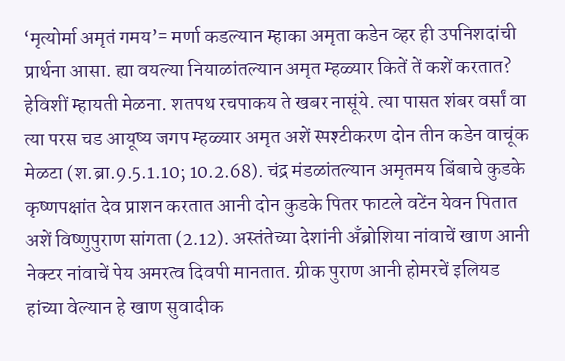‘मृत्योर्मा अमृतं गमय’= मर्णा कडल्यान म्हाका अमृता कडेन व्हर ही उपनिशदांची प्रार्थना आसा. ह्या वयल्या नियाळांतल्यान अमृत म्हळ्यार कितें तें कशें करतात? हेविशीं म्हायती मेळना. शतपथ रचपाकय ते खबर नासूंये. त्या पासत शंबर वर्सां वा त्या परस चड आयूष्य जगप म्हळ्यार अमृत अशें स्पश्टीकरण दोन तीन कडेन वाचूंक मेळटा (श.ब्रा.9.5.1.10; 10.2.68). चंद्र मंडळांतल्यान अमृतमय बिंबाचे कुडके कृष्णपक्षांत देव प्राशन करतात आनी दोन कुडके पितर फाटले वटेंन येवन पितात अशें विष्णुपुराण सांगता (2.12). अस्तंतेच्या देशांनी अँब्रोशिया नांवाचें खाण आनी नेक्टर नांवाचें पेय अमरत्व दिवपी मानतात. ग्रीक पुराण आनी होमरचें इलियड हांच्या वेल्यान हे खाण सुवादीक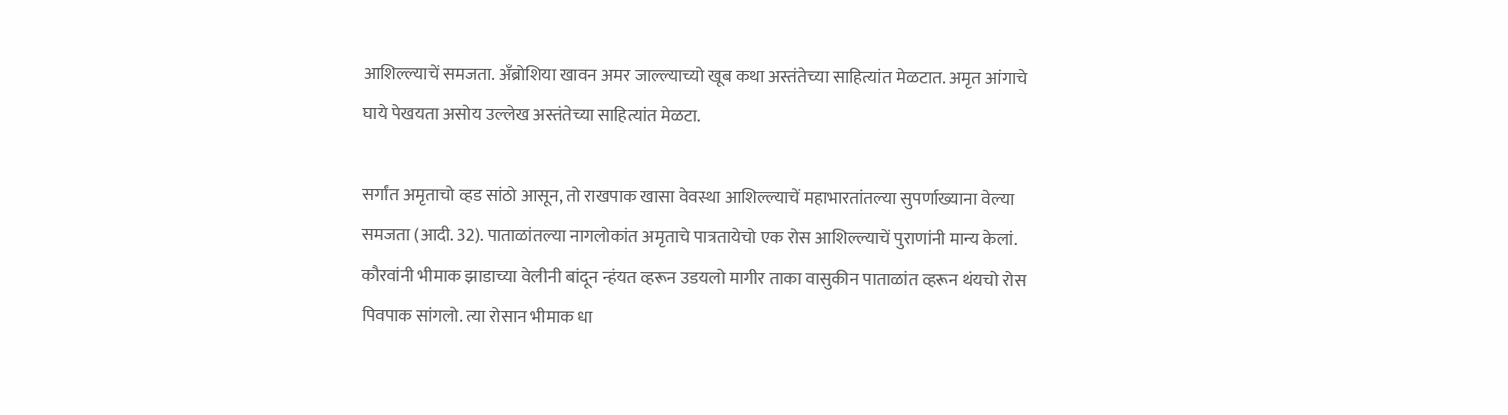आशिल्ल्याचें समजता. अँब्रोशिया खावन अमर जाल्ल्याच्यो खूब कथा अस्तंतेच्या साहित्यांत मेळटात. अमृत आंगाचे घाये पेखयता असोय उल्लेख अस्तंतेच्या साहित्यांत मेळटा.

सर्गांत अमृताचो व्हड सांठो आसून, तो राखपाक खासा वेवस्था आशिल्ल्याचें महाभारतांतल्या सुपर्णाख्याना वेल्या समजता (आदी. 32). पाताळांतल्या नागलोकांत अमृताचे पात्रतायेचो एक रोस आशिल्ल्याचें पुराणांनी मान्य केलां. कौरवांनी भीमाक झाडाच्या वेलीनी बांदून न्हंयत व्हरून उडयलो मागीर ताका वासुकीन पाताळांत व्हरून थंयचो रोस पिवपाक सांगलो. त्या रोसान भीमाक धा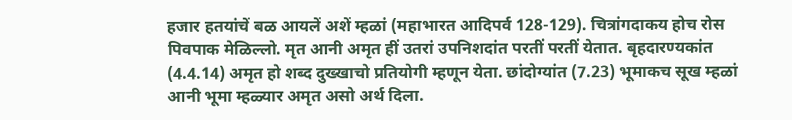हजार हतयांचें बळ आयलें अशें म्हळां (महाभारत आदिपर्व 128-129). चित्रांगदाकय होच रोस पिवपाक मेळिल्लो. मृत आनी अमृत हीं उतरां उपनिशदांत परतीं परतीं येतात. बृहदारण्यकांत (4.4.14) अमृत हो शब्द दुख्खाचो प्रतियोगी म्हणून येता. छांदोग्यांत (7.23) भूमाकच सूख म्हळां आनी भूमा म्हळ्यार अमृत असो अर्थ दिला.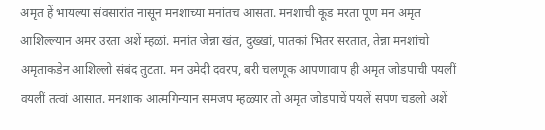अमृत हें भायल्या संवसारांत नासून मनशाच्या मनांतच आसता. मनशाची कूड मरता पूण मन अमृत आशिल्ल्यान अमर उरता अशें म्हळां. मनांत जेन्ना खंत, दुख्खां, पातकां भितर सरतात, तेन्ना मनशांचो अमृताकडेन आशिल्लो संबंद तुटता. मन उमेदी दवरप, बरी चलणूक आपणावाप ही अमृत जोडपाची पयलीं वयलीं तत्वां आसात. मनशाक आत्मगिन्यान समजप म्हळ्यार तो अमृत जोडपाचें पयलें सपण चडलो अशें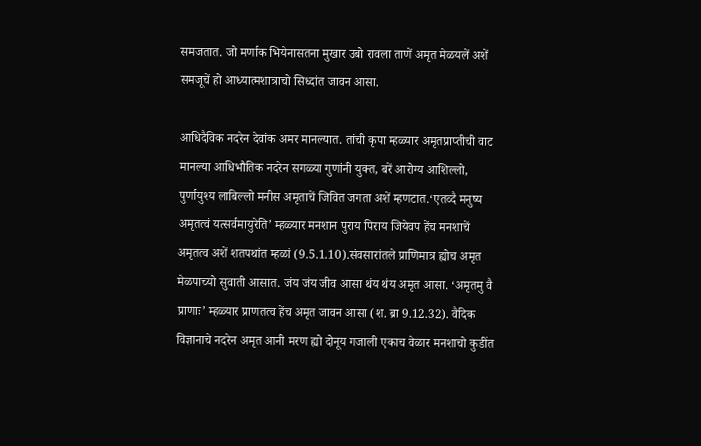समजतात. जो मर्णाक भियेनासतना मुखार उबो रावला ताणें अमृत मेळयलें अशें समजूचें हो आध्यात्मशात्राचो सिध्दांत जावन आसा.

आधिदैविक नदरेन देवांक अमर मानल्यात. तांची कृपा म्हळ्यार अमृतप्राप्तीची वाट मानल्या आधिभौतिक नदरेन सगळ्या गुणांनी युक्त, बरें आरोग्य आशिल्लो, पुर्णायुश्य लाबिल्लो मनीस अमृताचें जिवित जगता अशें म्हणटात.‘एतव्दै मनुष्य अमृतत्वं यत्सर्वमायुरेति’ म्हळ्यार मनशान पुराय पिराय जियेवप हेंच मनशाचें अमृतत्व अशें शतपथांत म्हळां (9.5.1.10).संवसारांतले प्राणिमात्र ह्योच अमृत मेळपाच्यो सुवाती आसात. जंय जंय जीव आसा थंय थंय अमृत आसा. ‘अमृतमु वै प्राणाः’ म्हळ्यार प्राणतत्व हेंच अमृत जावन आसा (श. ब्रा 9.12.32). वैदिक विज्ञानाचे नदरेन अमृत आनी मरण ह्यो दोनूय गजाली एकाच वेळार मनशाचो कुडींत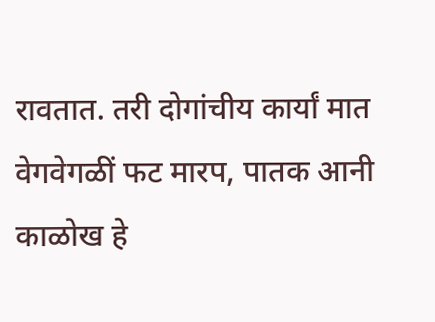रावतात. तरी दोगांचीय कार्यां मात वेगवेगळीं फट मारप, पातक आनी काळोख हे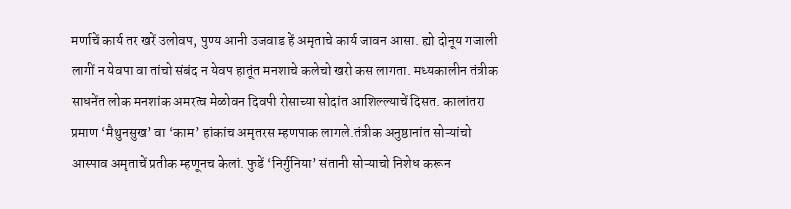मर्णाचें कार्य तर खरें उलोवप, पुण्य आनी उजवाड हें अमृताचे कार्य जावन आसा. ह्यो दोनूय गजाली लागीं न येवपा वा तांचो संबंद न येवप हातूंत मनशाचे कलेचो खरो कस लागता. मध्यकालीन तंत्रीक साधनेंत लोक मनशांक अमरत्व मेळोवन दिवपी रोसाच्या सोदांत आशिल्ल्याचें दिसत. कालांतरा प्रमाण ‘मैथुनसुख’ वा ‘काम’ हांकांच अमृतरस म्हणपाक लागले.तंत्रीक अनुष्ठानांत सोऱ्यांचो आस्पाव अमृताचें प्रतीक म्हणूनच केलां. फुडें ‘निर्गुनिया’ संतानी सोऱ्याचो निशेध करून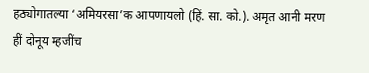हठ्योगातल्या ‘अमियरसा’क आपणायलो (हिं. सा. को.). अमृत आनी मरण हीं दोनूय म्हजींच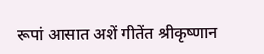रूपां आसात अशें गीतेंत श्रीकृष्णान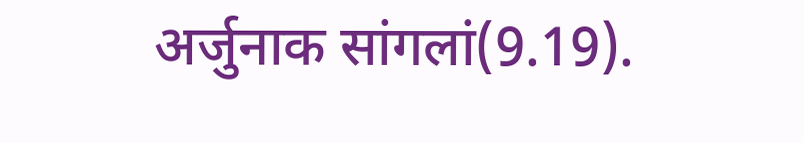अर्जुनाक सांगलां(9.19).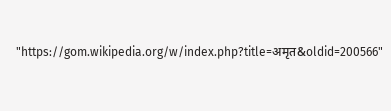"https://gom.wikipedia.org/w/index.php?title=अमृत&oldid=200566"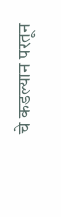चे कडल्यान परतून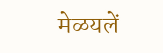मेळयलें